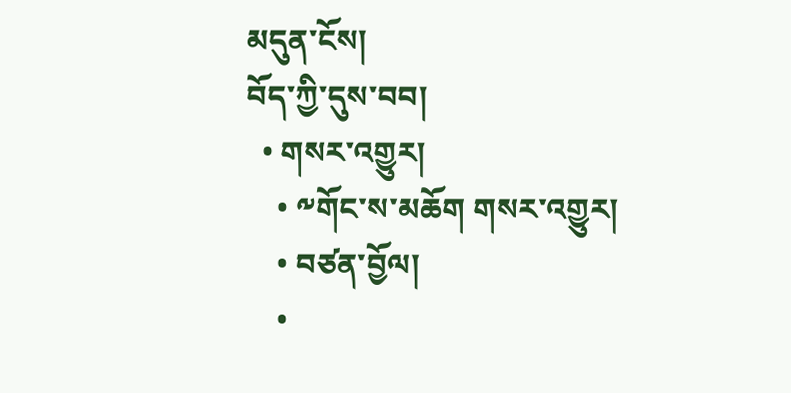མདུན་ངོས།
བོད་ཀྱི་དུས་བབ།
  • གསར་འགྱུར།
    • ༸གོང་ས་མཆོག གསར་འགྱུར།
    • བཙན་བྱོལ།
    •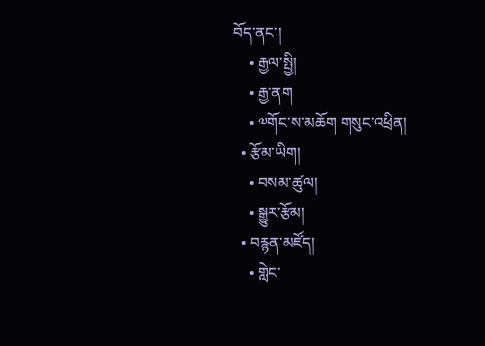བོད་ནང་།
    • རྒྱལ་སྤྱི།
    • རྒྱ་ནག
    • ༧གོང་ས་མཆོག གསུང་འཕྲིན།
  • རྩོམ་ཡིག།
    • བསམ་ཚུལ།
    • སྒྱུར་རྩོམ།
  • བརྙན་མཛོད།
    • གླེང་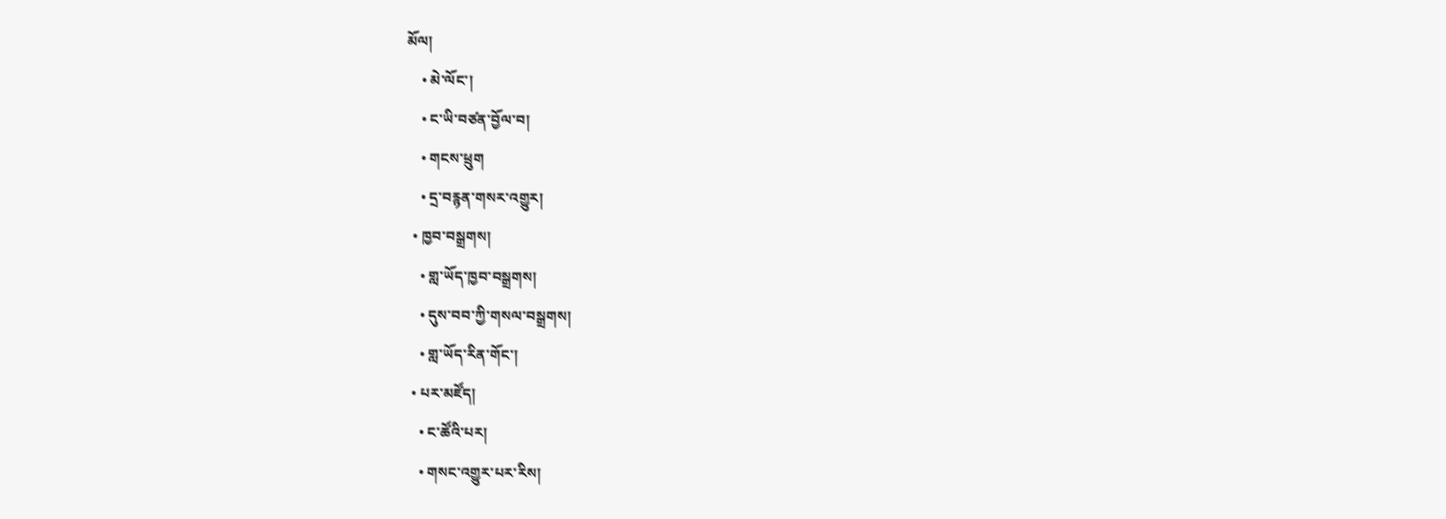མོལ།
    • མེ་ལོང་།
    • ང་ཡི་བཙན་བྱོལ་བ།
    • གངས་ཕྲུག
    • དྲ་བརྙན་གསར་འགྱུར།
  • ཁྱབ་བསྒྲགས།
    • གླ་ཡོད་ཁྱབ་བསྒྲགས།
    • དུས་བབ་ཀྱི་གསལ་བསྒྲགས།
    • གླ་ཡོད་རིན་གོང་།
  • པར་མཛོད།
    • ང་ཚོའི་པར།
    • གསང་འགྱུར་པར་རིས།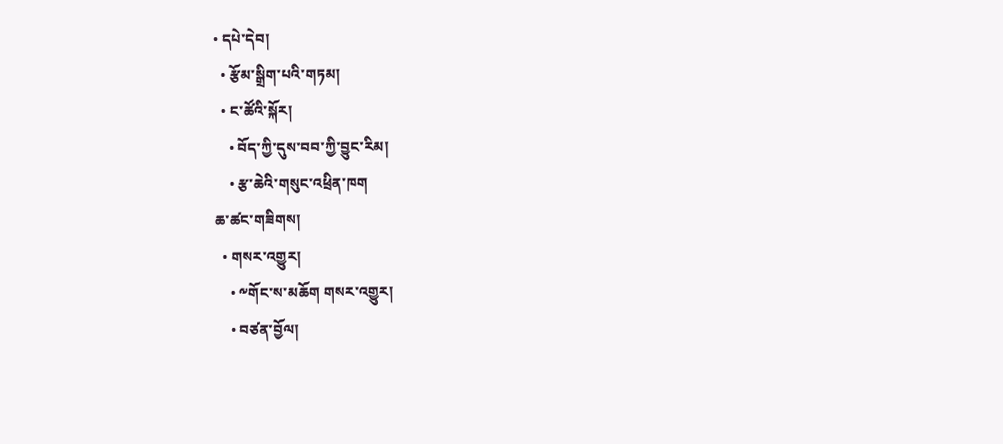• དཔེ་དེབ།
  • རྩོམ་སྒྲིག་པའི་གཏམ།
  • ང་ཚོའི་སྐོར།
    • བོད་ཀྱི་དུས་བབ་ཀྱི་བྱུང་རིམ།
    • རྩ་ཆེའི་གསུང་འཕྲིན་ཁག
ཆ་ཚང་གཟིགས།
  • གསར་འགྱུར།
    • ༸གོང་ས་མཆོག གསར་འགྱུར།
    • བཙན་བྱོལ།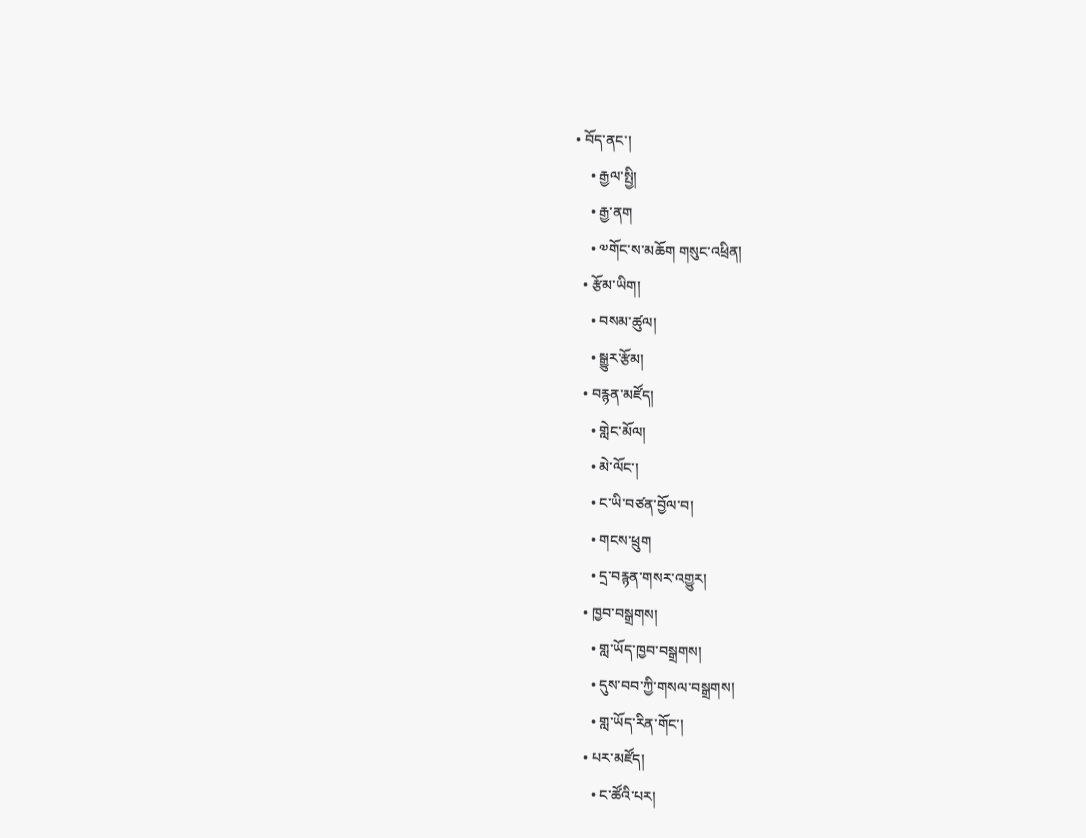• བོད་ནང་།
    • རྒྱལ་སྤྱི།
    • རྒྱ་ནག
    • ༧གོང་ས་མཆོག གསུང་འཕྲིན།
  • རྩོམ་ཡིག།
    • བསམ་ཚུལ།
    • སྒྱུར་རྩོམ།
  • བརྙན་མཛོད།
    • གླེང་མོལ།
    • མེ་ལོང་།
    • ང་ཡི་བཙན་བྱོལ་བ།
    • གངས་ཕྲུག
    • དྲ་བརྙན་གསར་འགྱུར།
  • ཁྱབ་བསྒྲགས།
    • གླ་ཡོད་ཁྱབ་བསྒྲགས།
    • དུས་བབ་ཀྱི་གསལ་བསྒྲགས།
    • གླ་ཡོད་རིན་གོང་།
  • པར་མཛོད།
    • ང་ཚོའི་པར།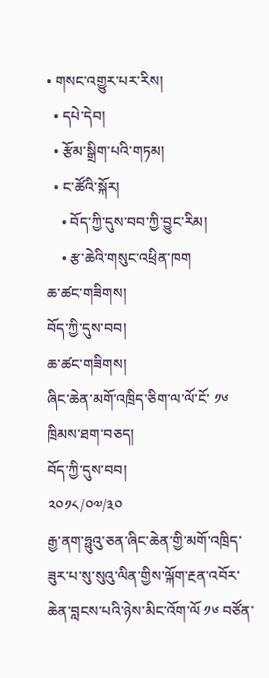• གསང་འགྱུར་པར་རིས།
  • དཔེ་དེབ།
  • རྩོམ་སྒྲིག་པའི་གཏམ།
  • ང་ཚོའི་སྐོར།
    • བོད་ཀྱི་དུས་བབ་ཀྱི་བྱུང་རིམ།
    • རྩ་ཆེའི་གསུང་འཕྲིན་ཁག
ཆ་ཚང་གཟིགས།
བོད་ཀྱི་དུས་བབ།
ཆ་ཚང་གཟིགས།
ཞིང་ཆེན་མགོ་འཁྲིད་ཅིག་ལ་ལོ་ངོ་ ༡༦ ཁྲིམས་ཐག་བཅད།
བོད་ཀྱི་དུས་བབ།
༢༠༡༨/༠༧/༣༠
རྒྱ་ནག་ཧྥུའུ་ཅན་ཞིང་ཆེན་གྱི་མགོ་འཁྲིད་ཟུར་པ་སུ་སུའུ་ལིན་གྱིས་ལྐོག་རྔན་འབོར་ཆེན་བླངས་པའི་ཉེས་མིང་འོག་ལོ ༡༦ བཙོན་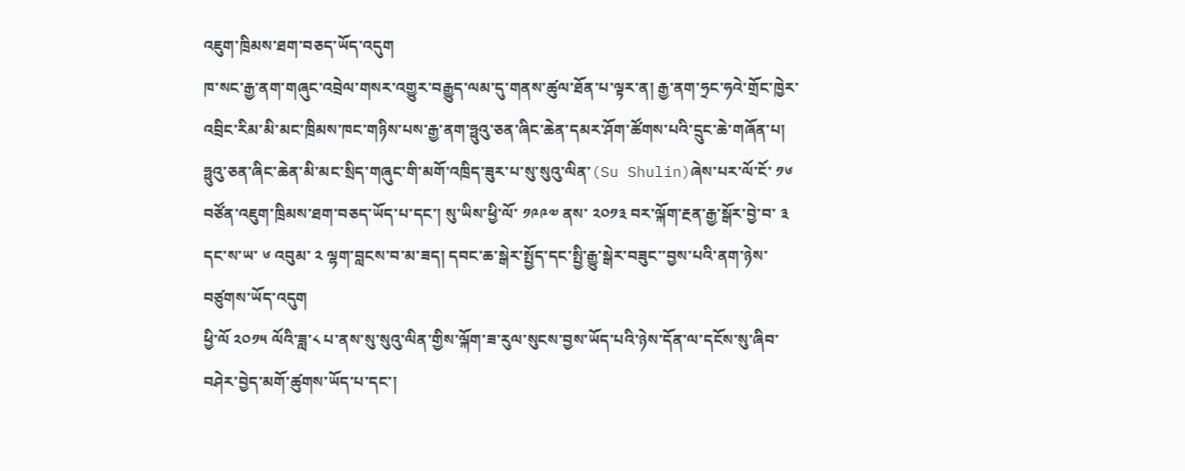འཇུག་ཁྲིམས་ཐག་བཅད་ཡོད་འདུག
ཁ་སང་རྒྱ་ནག་གཞུང་འབྲེལ་གསར་འགྱུར་བརྒྱུད་ལམ་དུ་གནས་ཚུལ་ཐོན་པ་ལྟར་ན། རྒྱ་ནག་ཧྲང་ཧའེ་གྲོང་ཁྱེར་འབྲིང་རིམ་མི་མང་ཁྲིམས་ཁང་གཉིས་པས་རྒྱ་ནག་ཧྥུའུ་ཅན་ཞིང་ཆེན་དམར་ཤོག་ཚོགས་པའི་དྲུང་ཆེ་གཞོན་པ། ཧྥུའུ་ཅན་ཞིང་ཆེན་མི་མང་སྲིད་གཞུང་གི་མགོ་འཁྲིད་ཟུར་པ་སུ་སུའུ་ལིན་(Su Shulin)ཞེས་པར་ལོ་ངོ་ ༡༦ བཙོན་འཇུག་ཁྲིམས་ཐག་བཅད་ཡོད་པ་དང་། སུ་ཡིས་ཕྱི་ལོ་ ༡༩༩༧ ནས་ ༢༠༡༣ བར་ལྐོག་རྔན་རྒྱ་སྒོར་བྱེ་བ་ ༣ དང་ས་ཡ་ ༦ འབུམ་ ༢ ལྷག་བླངས་བ་མ་ཟད། དབང་ཆ་སྒེར་སྤྱོད་དང་སྤྱི་རྒྱུ་སྒེར་བཟུང་་བྱས་པའི་ནག་ཉེས་བཙུགས་ཡོད་འདུག
ཕྱི་ལོ ༢༠༡༥ ལོའི་ཟླ་༨ པ་ནས་སུ་སུའུ་ལིན་གྱིས་ལྐོག་ཟ་རུལ་སུངས་བྱས་ཡོད་པའི་ཉེས་དོན་ལ་དངོས་སུ་ཞིབ་བཤེར་བྱེད་མགོ་ཚུགས་ཡོད་པ་དང་།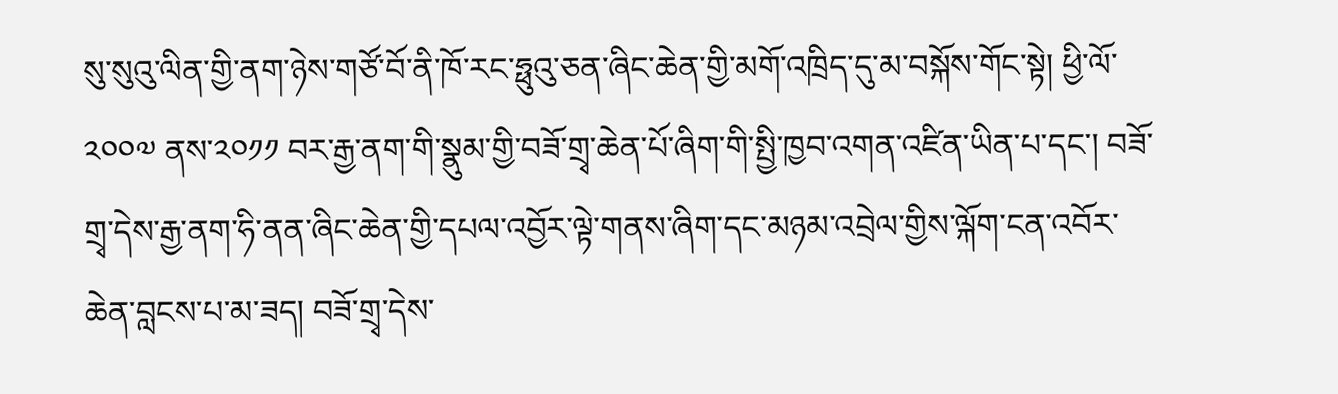སུ་སུའུ་ལིན་གྱི་ནག་ཉེས་གཙོ་བོ་ནི་ཁོ་རང་ཧྥུའུ་ཅན་ཞིང་ཆེན་གྱི་མགོ་འཁྲིད་དུ་མ་བསྐོས་གོང་སྟེ། ཕྱི་ལོ་ ༢༠༠༧ ནས་༢༠༡༡ བར་རྒྱ་ནག་གི་སྣུམ་གྱི་བཟོ་གྲྭ་ཆེན་པོ་ཞིག་གི་སྤྱི་ཁྱབ་འགན་འཛིན་ཡིན་པ་དང་། བཟོ་གྲྭ་དེས་རྒྱ་ནག་ཧི་ནན་ཞིང་ཆེན་གྱི་དཔལ་འབྱོར་ལྟེ་གནས་ཞིག་དང་མཉམ་འབྲེལ་གྱིས་ལྐོག་ངན་འབོར་ཆེན་བླངས་པ་མ་ཟད། བཟོ་གྲྭ་དེས་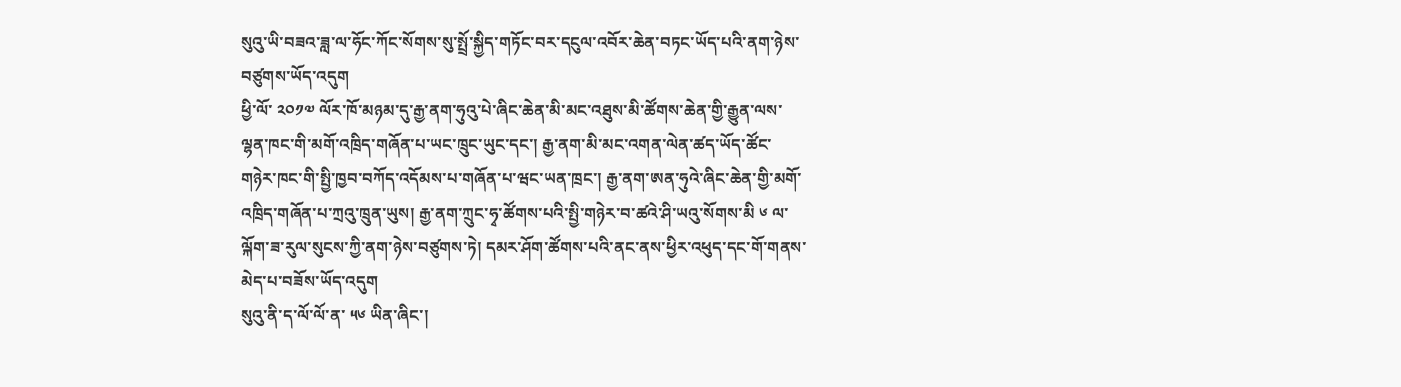སུའུ་ཡི་བཟའ་ཟླ་ལ་ཧོང་ཀོང་སོགས་སུ་སྤྲོ་སྐྱིད་གཏོང་བར་དངུལ་འབོར་ཆེན་བཏང་ཡོད་པའི་ནག་ཉེས་བཙུགས་ཡོད་འདུག
ཕྱི་ལོ་ ༢༠༡༧ ལོར་ཁོ་མཉམ་དུ་རྒྱ་ནག་ཧུའུ་པེ་ཞིང་ཆེན་མི་མང་འཐུས་མི་ཚོགས་ཆེན་གྱི་རྒྱུན་ལས་ལྷན་ཁང་གི་མགོ་འཁྲིད་གཞོན་པ་ཡང་ཁྲུང་ཡུང་དང་། རྒྱ་ནག་མི་མང་འགན་ལེན་ཚད་ཡོད་ཚོང་གཉེར་ཁང་གི་སྤྱི་ཁྱབ་བཀོད་འདོམས་པ་གཞོན་པ་ཝང་ཡན་ཁྲང་། རྒྱ་ནག་ཨན་ཧུའེ་ཞིང་ཆེན་གྱི་མགོ་འཁྲིད་གཞོན་པ་ཀྲའུ་ཁྲུན་ཡུས། རྒྱ་ནག་ཀྲུང་ཧྭ་ཚོགས་པའི་སྤྱི་གཉེར་བ་ཚའེ་ཤི་ཡའུ་སོགས་མི ༦ ལ་ལྐོག་ཟ་རུལ་སུངས་ཀྱི་ནག་ཉེས་བཙུགས་ཏེ། དམར་ཤོག་ཚོགས་པའི་ནང་ནས་ཕྱིར་འཕུད་དང་གོ་གནས་མེད་པ་བཟོས་ཡོད་འདུག
སུའུ་ནི་ད་ལོ་ལོ་ན་ ༥༦ ཡིན་ཞིང་།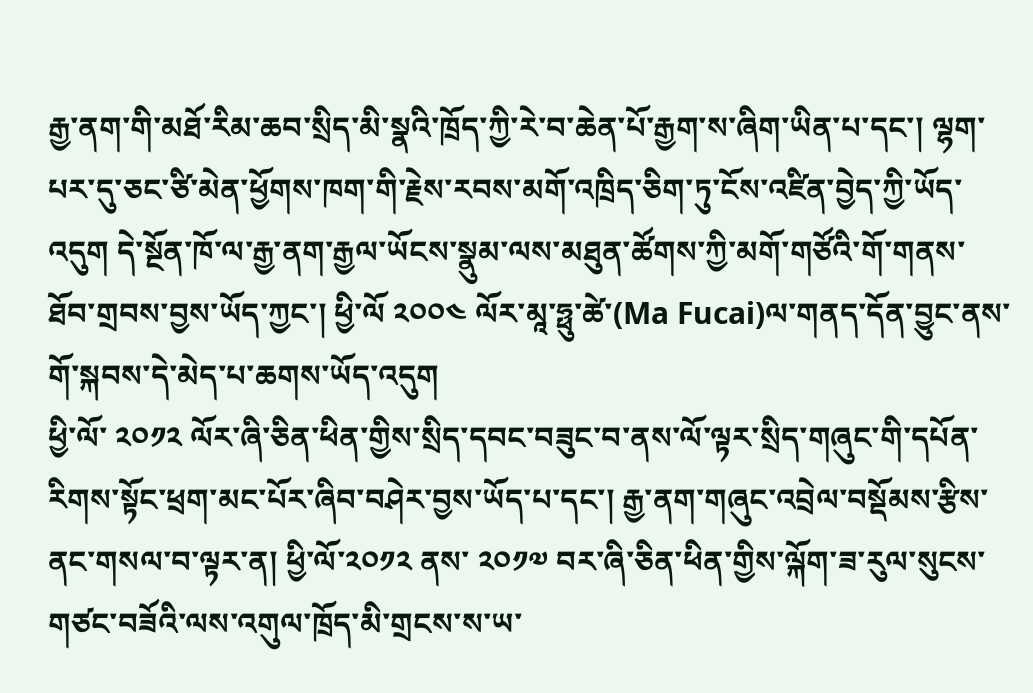རྒྱ་ནག་གི་མཐོ་རིམ་ཆབ་སྲིད་མི་སྣའི་ཁྲོད་ཀྱི་རེ་བ་ཆེན་པོ་རྒྱག་ས་ཞིག་ཡིན་པ་དང་། ལྷག་པར་དུ་ཅང་ཙི་མེན་ཕྱོགས་ཁག་གི་རྗེས་རབས་མགོ་འཁྲིད་ཅིག་ཏུ་ངོས་འཛིན་བྱེད་ཀྱི་ཡོད་འདུག དེ་སྔོན་ཁོ་ལ་རྒྱ་ནག་རྒྱལ་ཡོངས་སྣུམ་ལས་མཐུན་ཚོགས་ཀྱི་མགོ་གཙོའི་གོ་གནས་ཐོབ་གྲབས་བྱས་ཡོད་ཀྱང་། ཕྱི་ལོ ༢༠༠༤ ལོར་མཱ་ཧྥུ་ཚེ་(Ma Fucai)ལ་གནད་དོན་བྱུང་ནས་གོ་སྐབས་དེ་མེད་པ་ཆགས་ཡོད་འདུག
ཕྱི་ལོ་ ༢༠༡༢ ལོར་ཞི་ཅིན་ཕིན་གྱིས་སྲིད་དབང་བཟུང་བ་ནས་ལོ་ལྟར་སྲིད་གཞུང་གི་དཔོན་རིགས་སྟོང་ཕྲག་མང་པོར་ཞིབ་བཤེར་བྱས་ཡོད་པ་དང་། རྒྱ་ནག་གཞུང་འབྲེལ་བསྡོམས་རྩིས་ནང་གསལ་བ་ལྟར་ན། ཕྱི་ལོ་༢༠༡༢ ནས་ ༢༠༡༧ བར་ཞི་ཅིན་ཕིན་གྱིས་ལྐོག་ཟ་རུལ་སུངས་གཙང་བཟོའི་ལས་འགུལ་ཁྲོད་མི་གྲངས་ས་ཡ་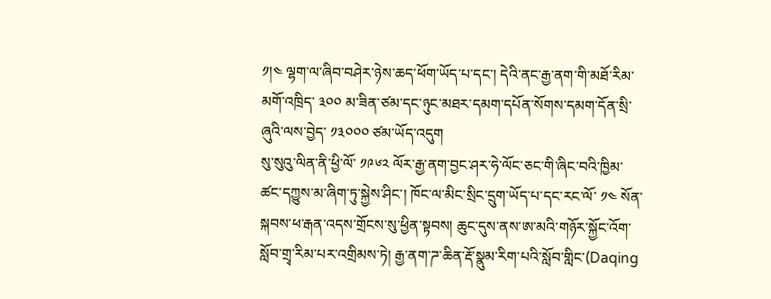༡།༤ ལྷག་ལ་ཞིབ་བཤེར་ཉེས་ཆད་ཕོག་ཡོད་པ་དང་། དེའི་ནང་རྒྱ་ནག་གི་མཐོ་རིམ་མགོ་འཁྲིད་ ༣༠༠ མ་ཟིན་ཙམ་དང་ཉུང་མཐར་དམག་དཔོན་སོགས་དམག་དོན་སྲི་ཞུའི་ལས་བྱེད་ ༡༣༠༠༠ ཙམ་ཡོད་འདུག
སུ་སུའུ་ལིན་ནི་ཕྱི་ལོ་ ༡༩༦༢ ལོར་རྒྱ་ནག་བྱང་ཤར་ཧེ་ལོང་ཅང་གི་ཞིང་བའི་ཁྱིམ་ཚང་དཀྱུས་མ་ཞིག་ཏུ་སྐྱེས་ཤིང་། ཁོང་ལ་མིང་སྲིང་དྲུག་ཡོད་པ་དང་རང་ལོ་ ༡༤ སོན་སྐབས་ཕ་རྒན་འདས་གྲོངས་སུ་ཕྱིན་སྟབས། ཆུང་དུས་ནས་ཨ་མའི་གཉོར་སྐྱོང་འོག་སློབ་གྲྭ་རིམ་པར་འགྲིམས་ཏེ། རྒྱ་ནག་ཌ་ཆིན་རྡོ་སྣུམ་རིག་པའི་སློབ་གླིང་(Daqing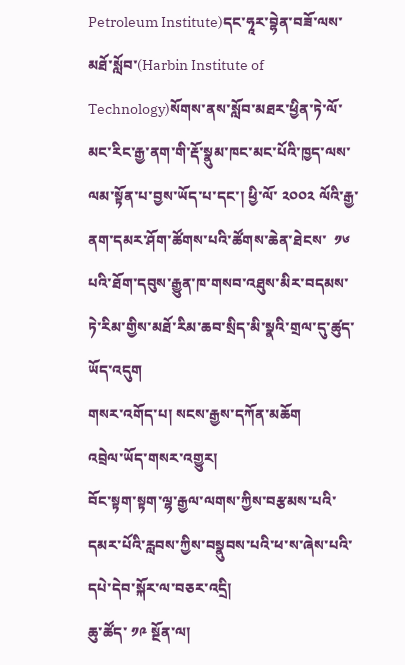Petroleum Institute)དང་ཧཱར་བྷེན་བཟོ་ལས་མཐོ་སློབ་(Harbin Institute of Technology)སོགས་ནས་སློབ་མཐར་ཕྱིན་ཏེ་ལོ་མང་རིང་རྒྱ་ནག་གི་རྡོ་སྣུམ་ཁང་མང་པོའི་ཁྱད་ལས་ལམ་སྟོན་པ་བྱས་ཡོད་པ་དང་། ཕྱི་ལོ་ ༢༠༠༢ ལོའི་རྒྱ་ནག་དམར་ཤོག་ཚོགས་པའི་ཚོགས་ཆེན་ཐེངས་  ༡༦ པའི་ཐོག་དབུས་རྒྱུན་ཁ་གསབ་འཐུས་མིར་བདམས་ཏེ་རིམ་གྱིས་མཐོ་རིམ་ཆབ་སྲིད་མི་སྣའི་གྲལ་དུ་ཚུད་ཡོད་འདུག
གསར་འགོད་པ། སངས་རྒྱས་དཀོན་མཆོག
འབྲེལ་ཡོད་གསར་འགྱུར།
བོང་སྟག་སྟག་ལྷ་རྒྱལ་ལགས་ཀྱིས་བརྩམས་པའི་དམར་པོའི་རླབས་ཀྱིས་བསྣུབས་པའི་ཕ་ས་ཞེས་པའི་དཔེ་དེབ་སྐོར་ལ་བཅར་འདྲི།
ཆུ་ཚོད་ ༡༩ སྔོན་ལ།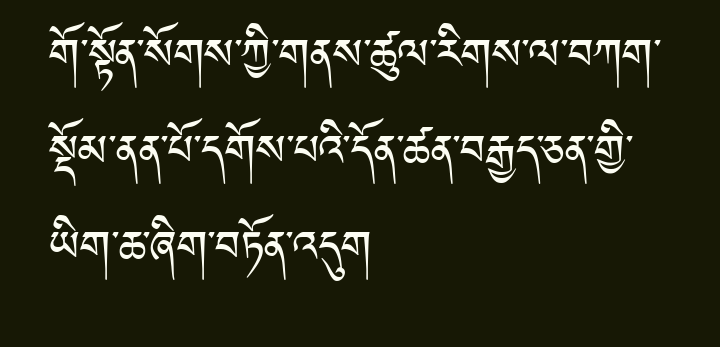གོ་སྟོན་སོགས་ཀྱི་གནས་ཚུལ་རིགས་ལ་བཀག་སྡོམ་ནན་པོ་དགོས་པའི་དོན་ཚན་བརྒྱད་ཅན་གྱི་ཡིག་ཆ་ཞིག་བཏོན་འདུག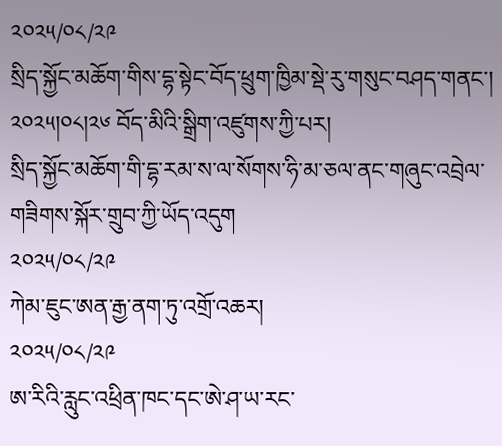༢༠༢༥/༠༨/༢༩
སྲིད་སྐྱོང་མཆོག་གིས་དྷ་སྟེང་བོད་ཕྲུག་ཁྱིམ་སྡེ་རུ་གསུང་བཤད་གནང་། ༢༠༢༥།༠༨།༢༦ བོད་མིའི་སྒྲིག་འཛུགས་ཀྱི་པར།
སྲིད་སྐྱོང་མཆོག་གི་དྷ་རམ་ས་ལ་སོགས་ཧི་མ་ཅལ་ནང་གཞུང་འབྲེལ་གཟིགས་སྐོར་གྲུབ་ཀྱི་ཡོད་འདུག
༢༠༢༥/༠༨/༢༩
ཀེམ་ཇུང་ཨན་རྒྱ་ནག་ཏུ་འགྲོ་འཆར།
༢༠༢༥/༠༨/༢༩
ཨ་རིའི་རླུང་འཕྲིན་ཁང་དང་ཨེ་ཤ་ཡ་རང་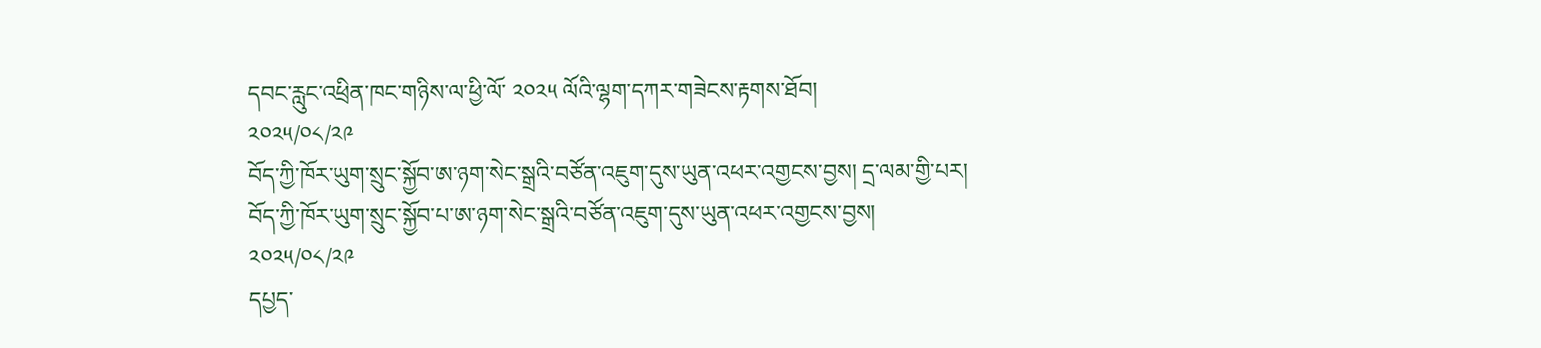དབང་རླུང་འཕྲིན་ཁང་གཉིས་ལ་ཕྱི་ལོ་ ༢༠༢༥ ལོའི་ལྷག་དཀར་གཟེངས་རྟགས་ཐོབ།
༢༠༢༥/༠༨/༢༩
བོད་ཀྱི་ཁོར་ཡུག་སྲུང་སྐྱོབ་ཨ་ཉག་སེང་སྒྲའི་བཙོན་འཇུག་དུས་ཡུན་འཕར་འགྱངས་བྱས། དྲ་ལམ་གྱི་པར།
བོད་ཀྱི་ཁོར་ཡུག་སྲུང་སྐྱོབ་པ་ཨ་ཉག་སེང་སྒྲའི་བཙོན་འཇུག་དུས་ཡུན་འཕར་འགྱངས་བྱས།
༢༠༢༥/༠༨/༢༩
དཔྱད་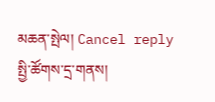མཆན་སྤེལ། Cancel reply
སྤྱི་ཚོགས་དྲ་གནས།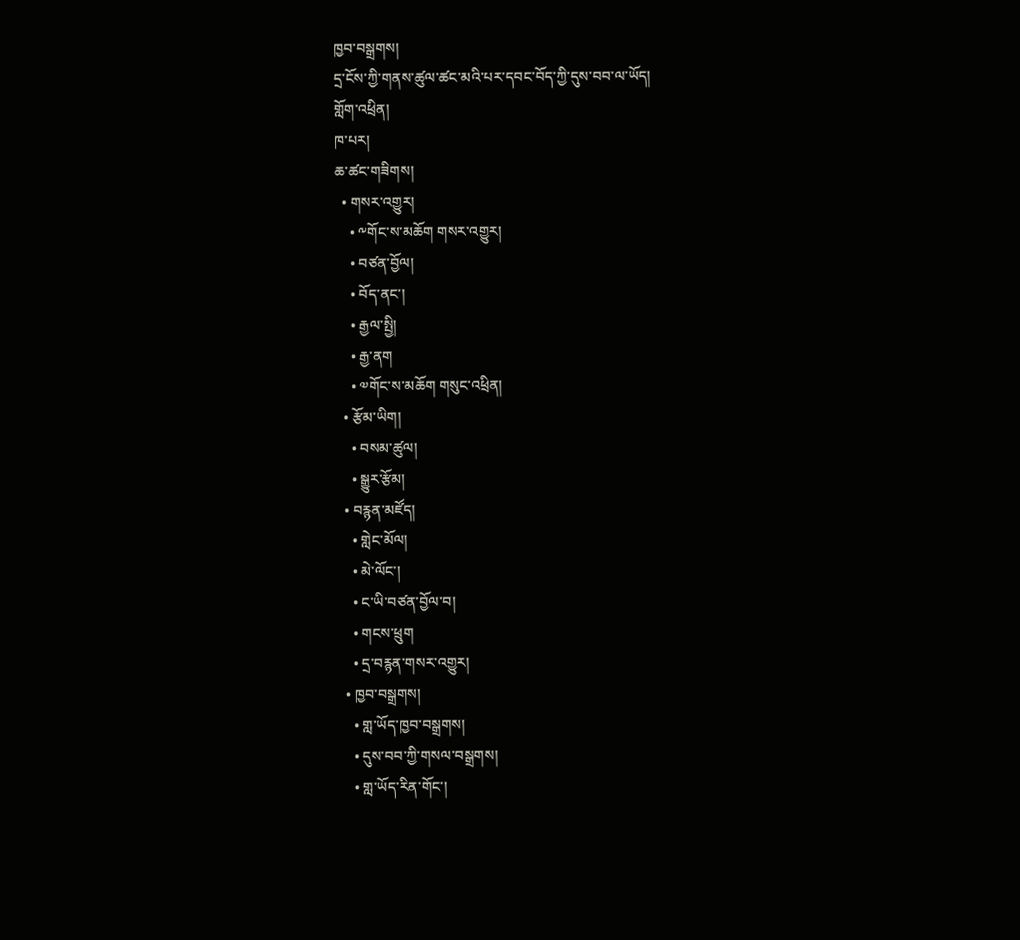ཁྱབ་བསྒྲགས།
དྲ་ངོས་ཀྱི་གནས་ཚུལ་ཚང་མའི་པར་དབང་བོད་ཀྱི་དུས་བབ་ལ་ཡོད།
གློག་འཕྲིན།
ཁ་པར།
ཆ་ཚང་གཟིགས།
  • གསར་འགྱུར།
    • ༸གོང་ས་མཆོག གསར་འགྱུར།
    • བཙན་བྱོལ།
    • བོད་ནང་།
    • རྒྱལ་སྤྱི།
    • རྒྱ་ནག
    • ༧གོང་ས་མཆོག གསུང་འཕྲིན།
  • རྩོམ་ཡིག།
    • བསམ་ཚུལ།
    • སྒྱུར་རྩོམ།
  • བརྙན་མཛོད།
    • གླེང་མོལ།
    • མེ་ལོང་།
    • ང་ཡི་བཙན་བྱོལ་བ།
    • གངས་ཕྲུག
    • དྲ་བརྙན་གསར་འགྱུར།
  • ཁྱབ་བསྒྲགས།
    • གླ་ཡོད་ཁྱབ་བསྒྲགས།
    • དུས་བབ་ཀྱི་གསལ་བསྒྲགས།
    • གླ་ཡོད་རིན་གོང་།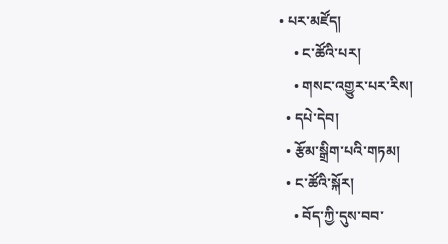• པར་མཛོད།
    • ང་ཚོའི་པར།
    • གསང་འགྱུར་པར་རིས།
  • དཔེ་དེབ།
  • རྩོམ་སྒྲིག་པའི་གཏམ།
  • ང་ཚོའི་སྐོར།
    • བོད་ཀྱི་དུས་བབ་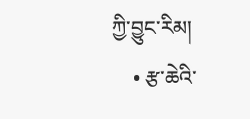ཀྱི་བྱུང་རིམ།
    • རྩ་ཆེའི་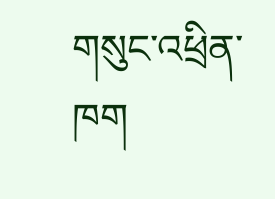གསུང་འཕྲིན་ཁག